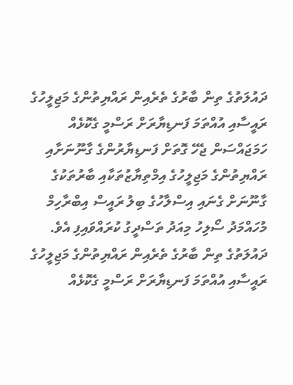ދައުލަތުގެ ތިން ބާރުގެ ތެރެއިން ރައްޔިތުންގެ މަޖިލީހުގެ ރައީސާއި އުއްތަމަ ފަނޑިޔާރަށް ރަސްމީ ގެކޮޅެއް ހަމަޖައްސަން ޖެހޭ ގޮތަށް ފަނޑިޔާރުންގެ ގާނޫނަށާއި ރައްޔިތުންގެ މަޖިލީހުގެ އިމްތިޔާޒުތަކާއި ބާރުތަކުގެ ގާނޫނަށް ގެނައި އިސްލާހުގެ ބިލު ރައީސް އިބްރާހިމް މުހައްމަދު ސޯލިހު މިއަދު ތަސްދީގު ކުރައްވައިފި އެވެ.
ދައުލަތުގެ ތިން ބާރުގެ ތެރެއިން ރައްޔިތުންގެ މަޖިލީހުގެ ރައީސާއި އުއްތަމަ ފަނޑިޔާރަށް ރަސްމީ ގެކޮޅެއް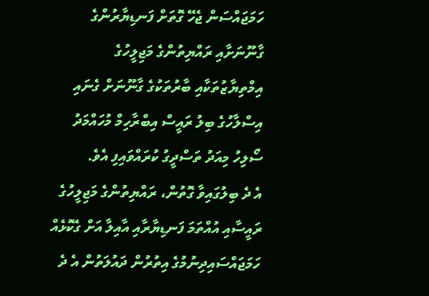ހަމަޖައްސަން ޖެހޭ ގޮތަށް ފަނޑިޔާރުންގެ ގާނޫނަށާއި ރައްޔިތުންގެ މަޖިލީހުގެ އިމްތިޔާޒުތަކާއި ބާރުތަކުގެ ގާނޫނަށް ގެނައި އިސްލާހުގެ ބިލު ރައީސް އިބްރާހިމް މުހައްމަދު ސޯލިހު މިއަދު ތަސްދީގު ކުރައްވައިފި އެވެ.
އެ ދެ ބިލުގައިވާ ގޮތުން، ރައްޔިތުންގެ މަޖިލީހުގެ ރައީސާއި އުއްތަމަ ފަނޑިޔާރާއި އާއިލާ އަށް ގެކޮޅެއް ހަމަޖައްސައިދިނުމުގެ އިތުރުން ދައުލަތުން އެ ދެ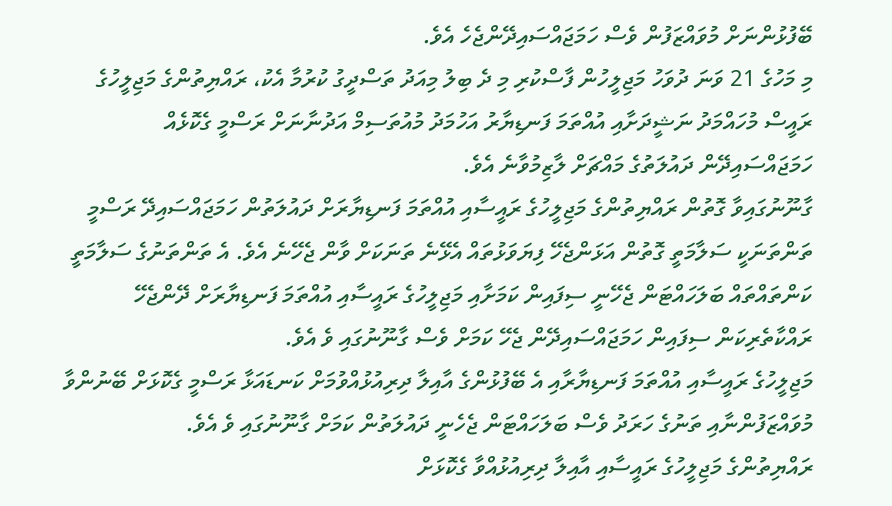ބޭފުޅުންނަށް މުވައްޒަފުން ވެސް ހަމަޖައްސައިދޭންޖެހެ އެވެ.
މި މަހުގެ 21 ވަނަ ދުވަހު މަޖިލީހުން ފާސްކުރި މި ދެ ބިލު މިއަދު ތަސްދީގު ކުރުމާ އެކު، ރައްޔިތުންގެ މަޖިލީހުގެ ރައީސް މުހައްމަދު ނަޝީދަށާއި އުއްތަމަ ފަނޑިޔާރު އަހުމަދު މުއުތަސިމް އަދުނާނަށް ރަސްމީ ގެކޮޅެއް ހަމަޖައްސައިދޭން ދައުލަތުގެ މައްޗަށް ލާޒިމުވާނެ އެވެ.
ގާނޫނުގައިވާ ގޮތުން ރައްޔިތުންގެ މަޖިލީހުގެ ރައީސާއި އުއްތަމަ ފަނޑިޔާރަށް ދައުލަތުން ހަމަޖައްސައިދޭ ރަސްމީ ތަންތަނަކީ ސަލާމަތީ ގޮތުން އަޅަންޖެހޭ ފިޔަވަޅުތައް އެޅޭނެ ތަނަކަށް ވާން ޖެހޭނެ އެވެ. އެ ތަންތަނުގެ ސަލާމަތީ ކަންތައްތައް ބަލަހައްޓަން ޖެހޭނީ ސިފައިން ކަމަށާއި މަޖިލީހުގެ ރައީސާއި އުއްތަމަ ފަނޑިޔާރަށް ދޭންޖެހޭ ރައްކާތެރިކަން ސިފައިން ހަމަޖައްސައިދޭން ޖެހޭ ކަމަށް ވެސް ގާނޫނުގައި ވެ އެވެ.
މަޖިލީހުގެ ރައީސާއި އުއްތަމަ ފަނޑިޔާރާއި އެ ބޭފުޅުންގެ އާއިލާ ދިރިއުޅުއްވުމަށް ކަނޑައަޅާ ރަސްމީ ގެކޮޅަށް ބޭނުންވާ މުވައްޒަފުންނާއި ތަނުގެ ހަރަދު ވެސް ބަލަހައްޓަން ޖެހެނީ ދައުލަތުން ކަމަށް ގާނޫނުގައި ވެ އެވެ.
ރައްޔިތުންގެ މަޖިލީހުގެ ރައީސާއި އާއިލާ ދިރިއުޅުއްވާ ގެކޮޅަށް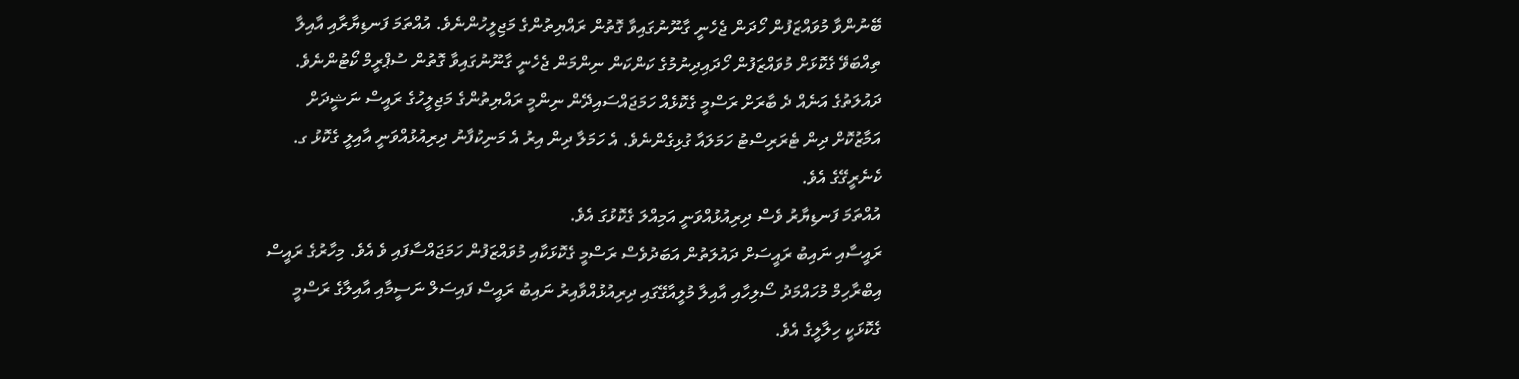ބޭނުންވާ މުވައްޒަފުން ހޯދަން ޖެހެނީ ގާނޫނުގައިވާ ގޮތުން ރައްޔިތުންގެ މަޖިލީހުންނެވެ. އުއްތަމަ ފަނޑިޔާރާއި އާއިލާ ތިއްބަވޭ ގެކޮޅަށް މުވައްޒަފުން ހޯދައިދިނުމުގެ ކަންކަން ނިންމަން ޖެހެނީ ގާނޫނުގައިވާ ގޮތުން ސުޕްރީމް ކޯޓުންނެވެ.
ދައުލަތުގެ އަނެއް ދެ ބާރަށް ރަސްމީ ގެކޮޅެއް ހަމަޖައްސައިދޭން ނިންމީ ރައްޔިތުންގެ މަޖިލީހުގެ ރައީސް ނަޝީދަށް އަމާޒުކޮށް ދިން ޓެރަރިސްޓު ހަމަލައާ ގުޅިގެންނެވެ. އެ ހަމަލާ ދިން އިރު އެ މަނިކުފާނު ދިރިއުޅުއްވަނީ އާއިލީ ގެކޮޅު ގ. ކެނެރީގޭގެ އެވެ.
އުއްތަމަ ފަނޑިޔާރު ވެސް ދިރިއުޅުއްވަނީ އަމިއްލަ ގެކޮޅުގަ އެވެ.
ރައީސާއި ނައިބު ރައީސަށް ދައުލަތުން އަބަދުވެސް ރަސްމީ ގެކޮޅަކާއި މުވައްޒަފުން ހަމަޖައްސާފައި ވެ އެވެ. މިހާރުގެ ރައީސް އިބްރާހިމް މުހައްމަދު ސޯލިހާއި އާއިލާ މުލީއާގޭގައި ދިރިއުޅުއްވާއިރު ނައިބު ރައީސް ފައިސަލް ނަސީމާއި އާއިލާގެ ރަސްމީ ގެކޮޅަކީ ހިލާލީގެ އެވެ.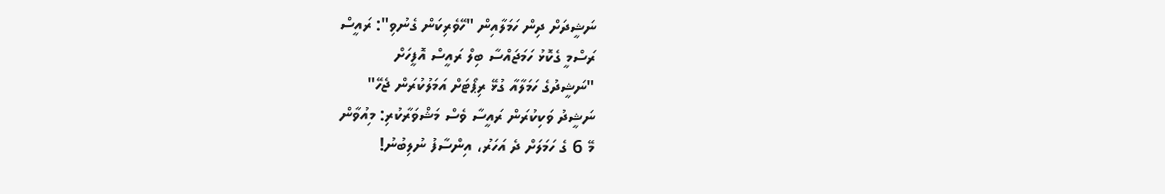ނަޝީދަށް ދިން ހަމަލާއިން "ހޭވެރިކަން ގެނުވި": ރައީސް
ރަސްމީ ގެކޮޅު ހަމަޖައްސާ ބިލް ރައީސް އޮފީހަށް
"ނަޝީދުގެ ހަމަލާއާ ގުޅޭ ރިޕޯޓަށް އަމަލުކުރަން ޖެހޭ"
ނަޝީދު ވަކިކުރަން ރައީސާ ވެސް މަޝްވަރާކުރި: މިއުވާން
މޭ 6 ގެ ހަމަލަށް ދެ އަހަރު، އިންސާފު ނުލިބުނު!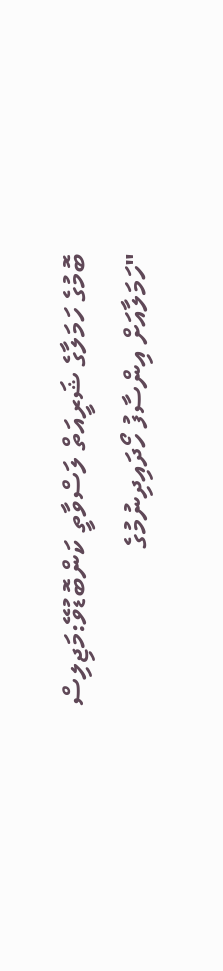ބޮމުގެ ހަމަލާގެ ޝަރީއަތް ލަސްވާތީ ކަންބޮޑުވޭ:މަޖިލިސް
"ހަމަލާއަށް އިންސާފު ހޯދައިދިނުމުގެ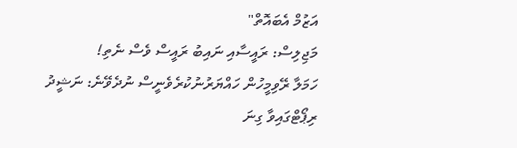އަޒުމް އެބައޮތް"
މަޖިލިސް: ރައީސާއި ނައިބު ރައީސް ވެސް ނެތި!
ހަމަލާ ރޭވިމީހުން ހައްޔަރުނުކުރެވެނީސް ނުދެވޭނެ: ނަޝީދު
ރިޕޯޓްގައިވާ ގިނަ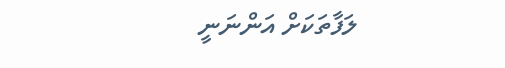ލަފާތަކަށް އަންނަނީ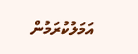އަމަލުކުރަމުން